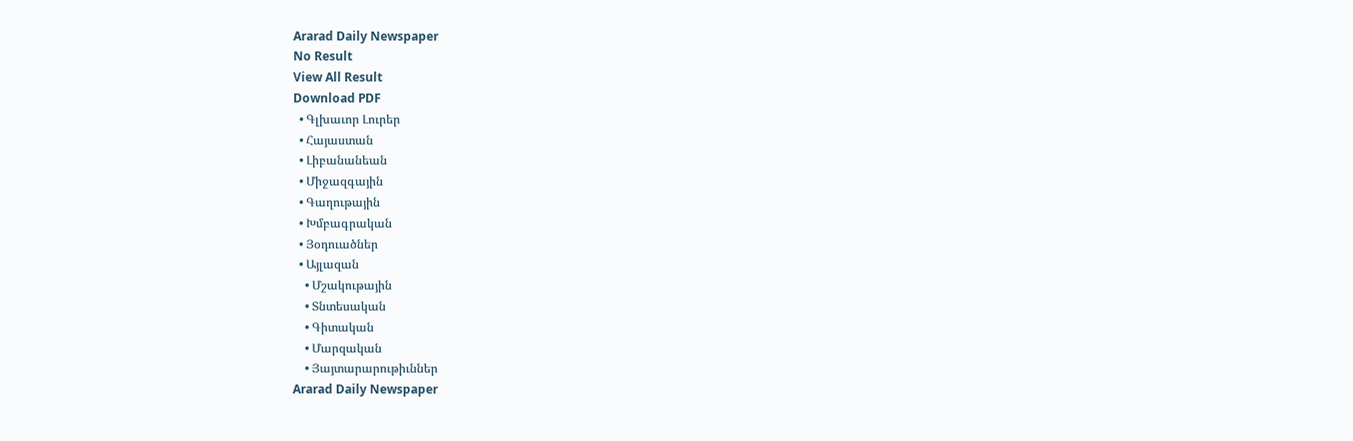Ararad Daily Newspaper
No Result
View All Result
Download PDF
  • Գլխաւոր Լուրեր
  • Հայաստան
  • Լիբանանեան
  • Միջազգային
  • Գաղութային
  • Խմբագրական
  • Յօդուածներ
  • Այլազան
    • Մշակութային
    • Տնտեսական
    • Գիտական
    • Մարզական
    • Յայտարարութիւններ
Ararad Daily Newspaper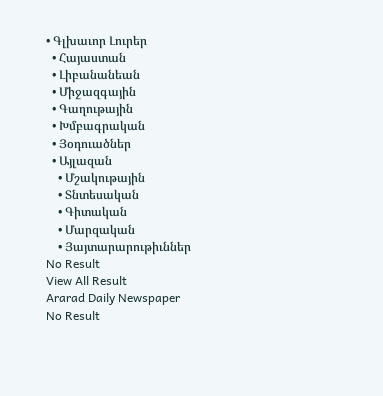• Գլխաւոր Լուրեր
  • Հայաստան
  • Լիբանանեան
  • Միջազգային
  • Գաղութային
  • Խմբագրական
  • Յօդուածներ
  • Այլազան
    • Մշակութային
    • Տնտեսական
    • Գիտական
    • Մարզական
    • Յայտարարութիւններ
No Result
View All Result
Ararad Daily Newspaper
No Result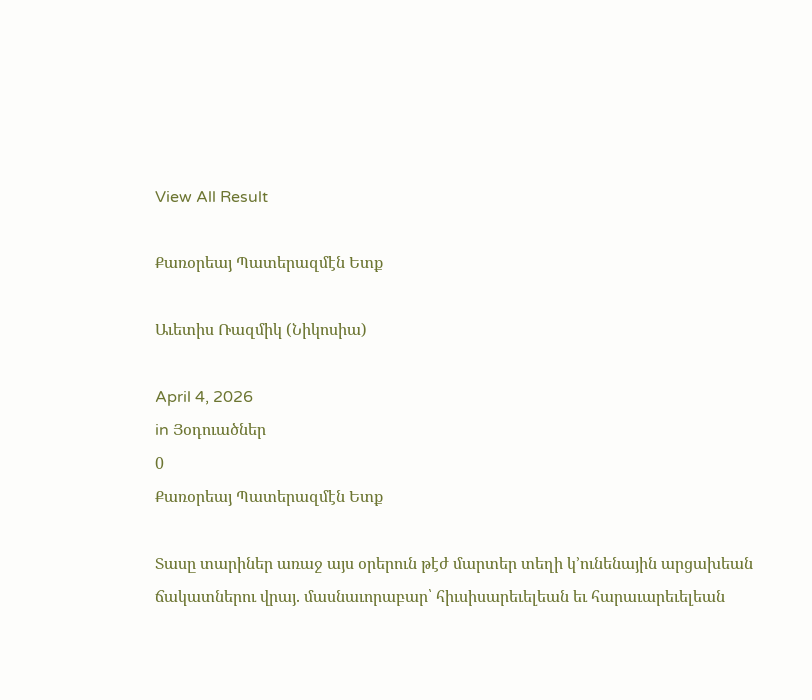View All Result

Քառօրեայ Պատերազմէն Ետք

Աւետիս Ռազմիկ (Նիկոսիա)

April 4, 2026
in Յօդուածներ
0
Քառօրեայ Պատերազմէն Ետք

Տասը տարիներ առաջ այս օրերուն թէժ մարտեր տեղի կ’ունենային արցախեան ճակատներու վրայ. մասնաւորաբար՝ հիւսիսարեւելեան եւ հարաւարեւելեան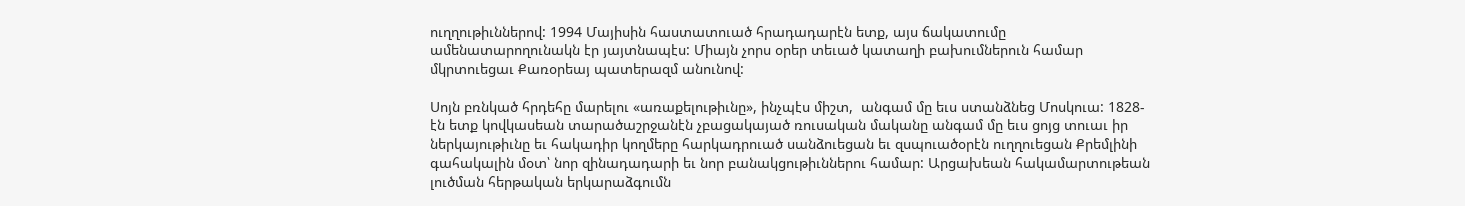ուղղութիւններով: 1994 Մայիսին հաստատուած հրադադարէն ետք, այս ճակատումը ամենատարողունակն էր յայտնապէս: Միայն չորս օրեր տեւած կատաղի բախումներուն համար մկրտուեցաւ Քառօրեայ պատերազմ անունով:

Սոյն բռնկած հրդեհը մարելու «առաքելութիւնը», ինչպէս միշտ,  անգամ մը եւս ստանձնեց Մոսկուա: 1828-էն ետք կովկասեան տարածաշրջանէն չբացակայած ռուսական մականը անգամ մը եւս ցոյց տուաւ իր ներկայութիւնը եւ հակադիր կողմերը հարկադրուած սանձուեցան եւ զսպուածօրէն ուղղուեցան Քրեմլինի գահակալին մօտ՝ նոր զինադադարի եւ նոր բանակցութիւններու համար: Արցախեան հակամարտութեան լուծման հերթական երկարաձգումն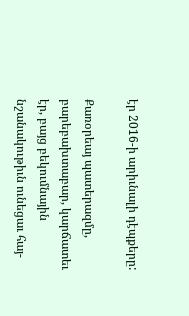էր 2016-ի արիւնալի դէպքերը:

Քառօրեայ պատերազմը, բարեբախտաբար, կարճատեւ էր, բայց բեկումնային նշանակութիւն ունեցաւ հայ-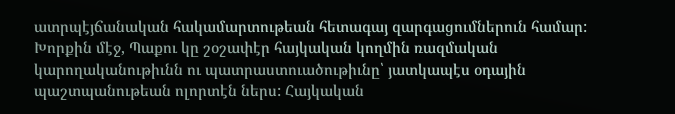ատրպէյճանական հակամարտութեան հետագայ զարգացումներուն համար: Խորքին մէջ, Պաքու կը շօշափէր հայկական կողմին ռազմական կարողականութիւնն ու պատրաստուածութիւնը՝ յատկապէս օդային պաշտպանութեան ոլորտէն ներս: Հայկական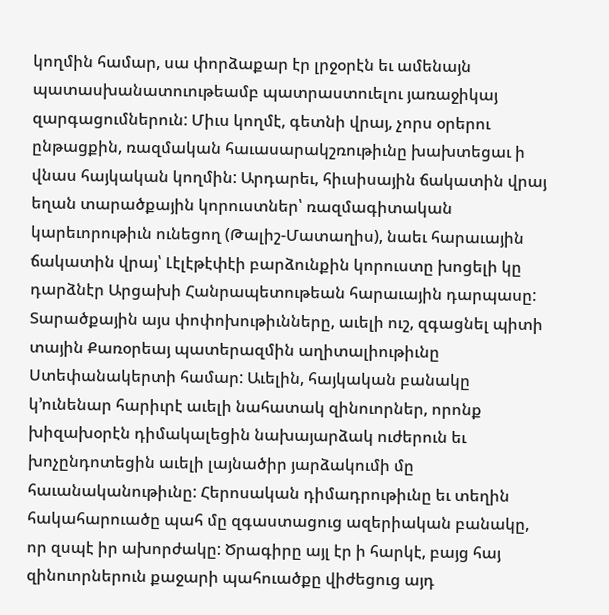կողմին համար, սա փորձաքար էր լրջօրէն եւ ամենայն պատասխանատուութեամբ պատրաստուելու յառաջիկայ զարգացումներուն: Միւս կողմէ, գետնի վրայ, չորս օրերու ընթացքին, ռազմական հաւասարակշռութիւնը խախտեցաւ ի վնաս հայկական կողմին: Արդարեւ, հիւսիսային ճակատին վրայ եղան տարածքային կորուստներ՝ ռազմագիտական կարեւորութիւն ունեցող (Թալիշ-Մատաղիս), նաեւ հարաւային ճակատին վրայ՝ Լէլէթէփէի բարձունքին կորուստը խոցելի կը դարձնէր Արցախի Հանրապետութեան հարաւային դարպասը: Տարածքային այս փոփոխութիւնները, աւելի ուշ, զգացնել պիտի տային Քառօրեայ պատերազմին աղիտալիութիւնը Ստեփանակերտի համար: Աւելին, հայկական բանակը կ’ունենար հարիւրէ աւելի նահատակ զինուորներ, որոնք խիզախօրէն դիմակալեցին նախայարձակ ուժերուն եւ խոչընդոտեցին աւելի լայնածիր յարձակումի մը հաւանականութիւնը: Հերոսական դիմադրութիւնը եւ տեղին հակահարուածը պահ մը զգաստացուց ազերիական բանակը, որ զսպէ իր ախորժակը: Ծրագիրը այլ էր ի հարկէ, բայց հայ զինուորներուն քաջարի պահուածքը վիժեցուց այդ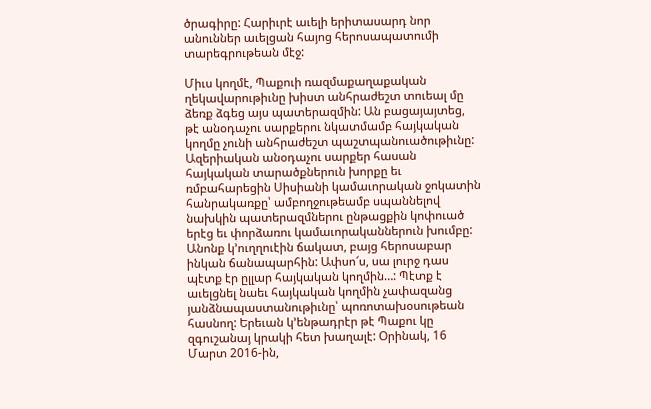ծրագիրը: Հարիւրէ աւելի երիտասարդ նոր անուններ աւելցան հայոց հերոսապատումի տարեգրութեան մէջ:

Միւս կողմէ, Պաքուի ռազմաքաղաքական ղեկավարութիւնը խիստ անհրաժեշտ տուեալ մը ձեռք ձգեց այս պատերազմին: Ան բացայայտեց, թէ անօդաչու սարքերու նկատմամբ հայկական կողմը չունի անհրաժեշտ պաշտպանուածութիւնը: Ազերիական անօդաչու սարքեր հասան հայկական տարածքներուն խորքը եւ ռմբահարեցին Սիսիանի կամաւորական ջոկատին հանրակառքը՝ ամբողջութեամբ սպաննելով նախկին պատերազմներու ընթացքին կոփուած երէց եւ փորձառու կամաւորականներուն խումբը: Անոնք կ’ուղղուէին ճակատ, բայց հերոսաբար ինկան ճանապարհին: Ափսո՜ս, սա լուրջ դաս պէտք էր ըլլար հայկական կողմին…: Պէտք է աւելցնել նաեւ հայկական կողմին չափազանց յանձնապաստանութիւնը՝ պոռոտախօսութեան հասնող: Երեւան կ’ենթադրէր թէ Պաքու կը զգուշանայ կրակի հետ խաղալէ: Օրինակ, 16 Մարտ 2016-ին,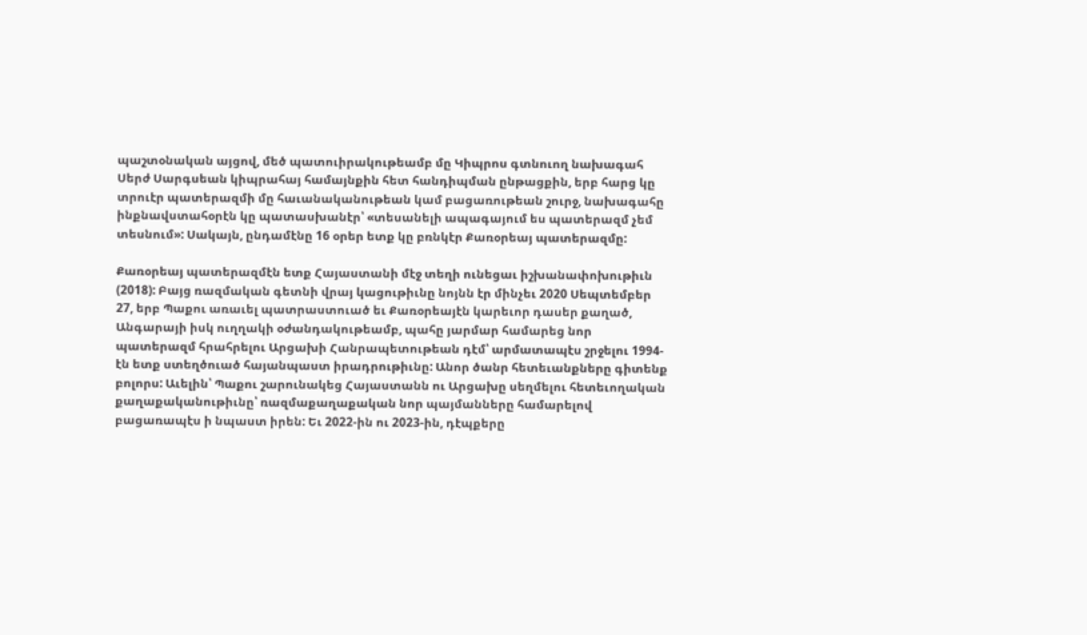պաշտօնական այցով, մեծ պատուիրակութեամբ մը Կիպրոս գտնուող նախագահ Սերժ Սարգսեան կիպրահայ համայնքին հետ հանդիպման ընթացքին, երբ հարց կը տրուէր պատերազմի մը հաւանականութեան կամ բացառութեան շուրջ, նախագահը ինքնավստահօրէն կը պատասխանէր՝ «տեսանելի ապագայում ես պատերազմ չեմ տեսնում»: Սակայն, ընդամէնը 16 օրեր ետք կը բռնկէր Քառօրեայ պատերազմը:

Քառօրեայ պատերազմէն ետք Հայաստանի մէջ տեղի ունեցաւ իշխանափոխութիւն (2018): Բայց ռազմական գետնի վրայ կացութիւնը նոյնն էր մինչեւ 2020 Սեպտեմբեր 27, երբ Պաքու առաւել պատրաստուած եւ Քառօրեայէն կարեւոր դասեր քաղած, Անգարայի իսկ ուղղակի օժանդակութեամբ, պահը յարմար համարեց նոր պատերազմ հրահրելու Արցախի Հանրապետութեան դէմ՝ արմատապէս շրջելու 1994-էն ետք ստեղծուած հայանպաստ իրադրութիւնը: Անոր ծանր հետեւանքները գիտենք բոլորս: Աւելին՝ Պաքու շարունակեց Հայաստանն ու Արցախը սեղմելու հետեւողական քաղաքականութիւնը՝ ռազմաքաղաքական նոր պայմանները համարելով բացառապէս ի նպաստ իրեն: Եւ 2022-ին ու 2023-ին, դէպքերը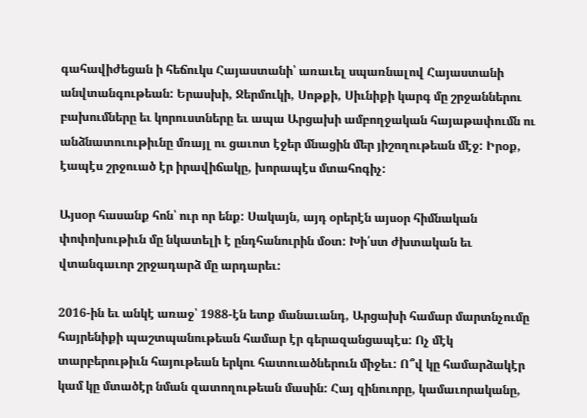գահավիժեցան ի հեճուկս Հայաստանի՝ առաւել սպառնալով Հայաստանի անվտանգութեան: Երասխի, Ջերմուկի, Սոթքի, Սիւնիքի կարգ մը շրջաններու բախումները եւ կորուստները եւ ապա Արցախի ամբողջական հայաթափումն ու անձնատուութիւնը մռայլ ու ցաւոտ էջեր մնացին մեր յիշողութեան մէջ: Իրօք, էապէս շրջուած էր իրավիճակը, խորապէս մտահոգիչ:

Այսօր հասանք հոն՝ ուր որ ենք: Սակայն, այդ օրերէն այսօր հիմնական փոփոխութիւն մը նկատելի է ընդհանուրին մօտ: Խի՛ստ ժխտական եւ վտանգաւոր շրջադարձ մը արդարեւ:

2016-ին եւ անկէ առաջ՝ 1988-էն ետք մանաւանդ, Արցախի համար մարտնչումը հայրենիքի պաշտպանութեան համար էր գերազանցապէս: Ոչ մէկ տարբերութիւն հայութեան երկու հատուածներուն միջեւ: Ո՞վ կը համարձակէր կամ կը մտածէր նման զատողութեան մասին: Հայ զինուորը, կամաւորականը,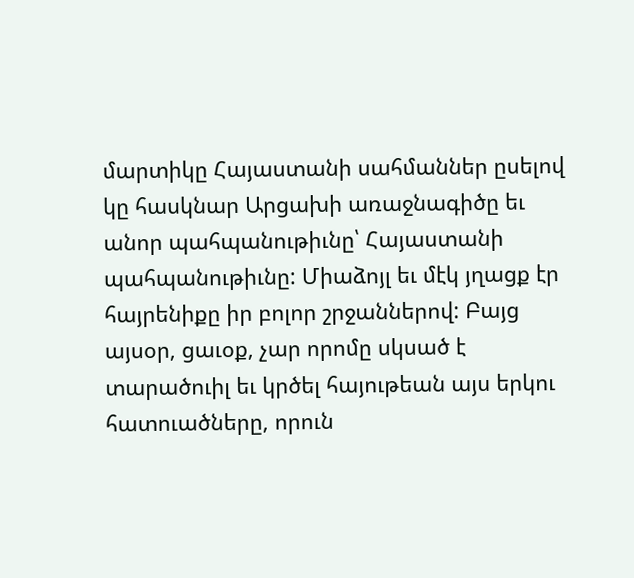մարտիկը Հայաստանի սահմաններ ըսելով կը հասկնար Արցախի առաջնագիծը եւ անոր պահպանութիւնը՝ Հայաստանի պահպանութիւնը: Միաձոյլ եւ մէկ յղացք էր հայրենիքը իր բոլոր շրջաններով: Բայց այսօր, ցաւօք, չար որոմը սկսած է տարածուիլ եւ կրծել հայութեան այս երկու հատուածները, որուն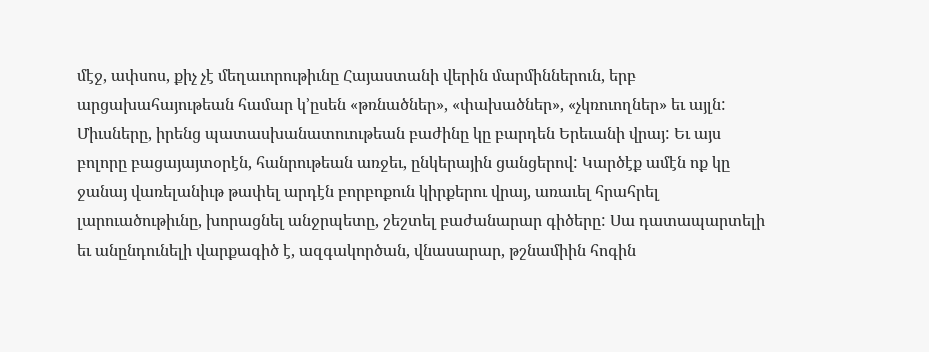մէջ, ափսոս, քիչ չէ մեղաւորութիւնը Հայաստանի վերին մարմիններուն, երբ արցախահայութեան համար կ’ըսեն «թռնածներ», «փախածներ», «չկռուողներ» եւ այլն: Միւսները, իրենց պատասխանատուութեան բաժինը կը բարդեն Երեւանի վրայ: Եւ այս բոլորը բացայայտօրէն, հանրութեան առջեւ, ընկերային ցանցերով: Կարծէք ամէն ոք կը ջանայ վառելանիւթ թափել արդէն բորբոքուն կիրքերու վրայ, առաւել հրահրել լարուածութիւնը, խորացնել անջրպետը, շեշտել բաժանարար գիծերը: Սա դատապարտելի եւ անընդունելի վարքագիծ է, ազգակործան, վնասարար, թշնամիին հոգին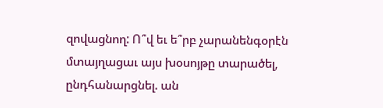զովացնող: Ո՞վ եւ ե՞րբ չարանենգօրէն մտայղացաւ այս խօսոյթը տարածել, ընդհանարցնել. ան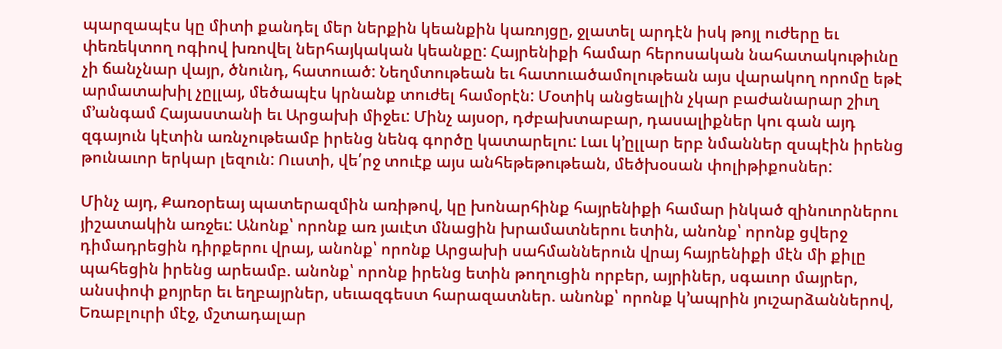պարզապէս կը միտի քանդել մեր ներքին կեանքին կառոյցը, ջլատել արդէն իսկ թոյլ ուժերը եւ փեռեկտող ոգիով խռովել ներհայկական կեանքը: Հայրենիքի համար հերոսական նահատակութիւնը չի ճանչնար վայր, ծնունդ, հատուած: Նեղմտութեան եւ հատուածամոլութեան այս վարակող որոմը եթէ արմատախիլ չըլլայ, մեծապէս կրնանք տուժել համօրէն: Մօտիկ անցեալին չկար բաժանարար շիւղ մ’անգամ Հայաստանի եւ Արցախի միջեւ: Մինչ այսօր, դժբախտաբար, դասալիքներ կու գան այդ զգայուն կէտին առնչութեամբ իրենց նենգ գործը կատարելու: Լաւ կ’ըլլար երբ նմաններ զսպէին իրենց թունաւոր երկար լեզուն: Ուստի, վե՛րջ տուէք այս անհեթեթութեան, մեծխօսան փոլիթիքոսներ:

Մինչ այդ, Քառօրեայ պատերազմին առիթով, կը խոնարհինք հայրենիքի համար ինկած զինուորներու յիշատակին առջեւ: Անոնք՝ որոնք առ յաւէտ մնացին խրամատներու ետին, անոնք՝ որոնք ցվերջ դիմադրեցին դիրքերու վրայ, անոնք՝ որոնք Արցախի սահմաններուն վրայ հայրենիքի մէն մի քիլը պահեցին իրենց արեամբ. անոնք՝ որոնք իրենց ետին թողուցին որբեր, այրիներ, սգաւոր մայրեր, անսփոփ քոյրեր եւ եղբայրներ, սեւազգեստ հարազատներ. անոնք՝ որոնք կ’ապրին յուշարձաններով, Եռաբլուրի մէջ, մշտադալար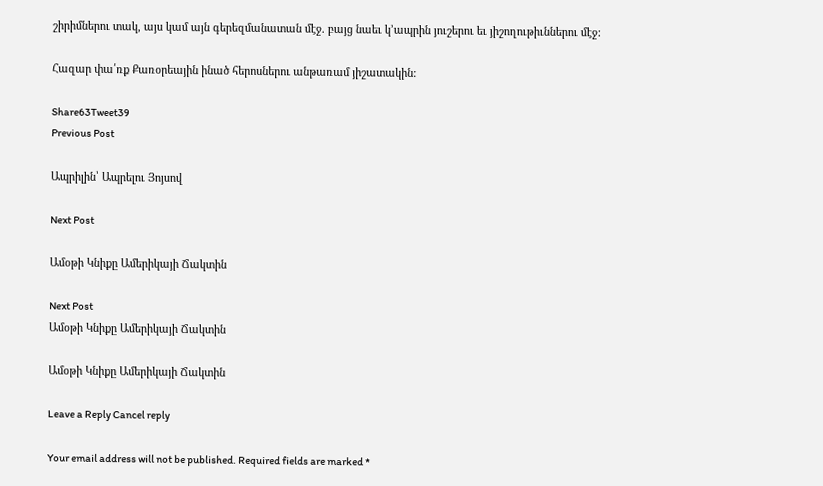շիրիմներու տակ, այս կամ այն գերեզմանատան մէջ. բայց նաեւ կ’ապրին յուշերու եւ յիշողութիւններու մէջ:

Հազար փա՛ռք Քառօրեային ինած հերոսներու անթառամ յիշատակին:

Share63Tweet39
Previous Post

Ապրիլին՝ Ապրելու Յոյսով

Next Post

Ամօթի Կնիքը Ամերիկայի Ճակտին

Next Post
Ամօթի Կնիքը Ամերիկայի Ճակտին

Ամօթի Կնիքը Ամերիկայի Ճակտին

Leave a Reply Cancel reply

Your email address will not be published. Required fields are marked *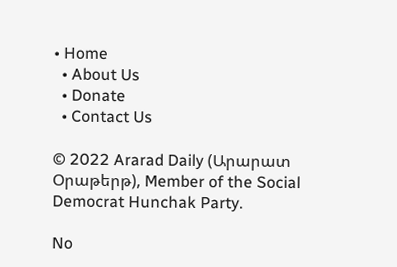• Home
  • About Us
  • Donate
  • Contact Us

© 2022 Ararad Daily (Արարատ Օրաթերթ), Member of the Social Democrat Hunchak Party.

No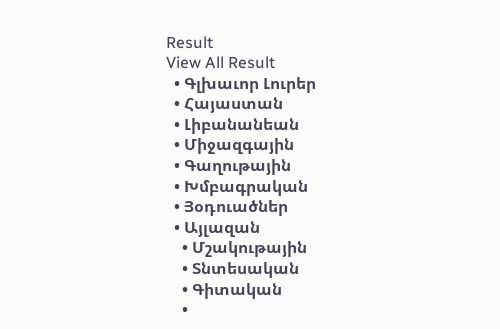Result
View All Result
  • Գլխաւոր Լուրեր
  • Հայաստան
  • Լիբանանեան
  • Միջազգային
  • Գաղութային
  • Խմբագրական
  • Յօդուածներ
  • Այլազան
    • Մշակութային
    • Տնտեսական
    • Գիտական
    •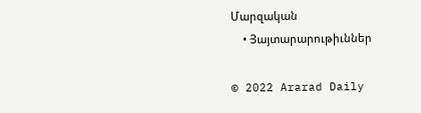Մարզական
    • Յայտարարութիւններ

© 2022 Ararad Daily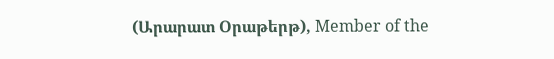(Արարատ Օրաթերթ), Member of the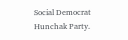Social Democrat Hunchak Party.